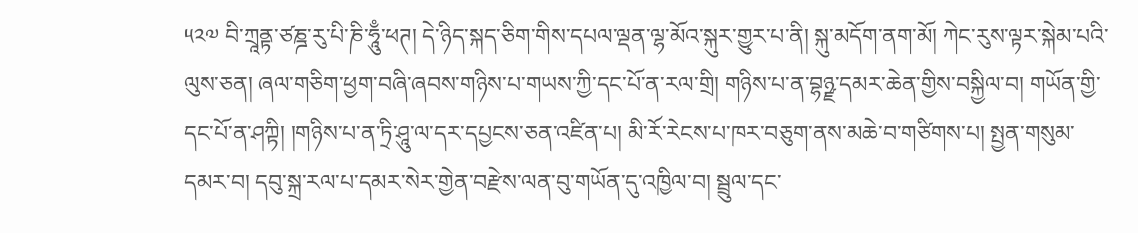༥༢༧ བི་ཀྲཱནྟ་ཙཎྜ་རུ་པི་ཎི་ཧཱུྃ་ཕཊ། དེ་ཉིད་སྐད་ཅིག་གིས་དཔལ་ལྡན་ལྷ་མོའ་སྐུར་གྱུར་པ་ནི། སྐུ་མདོག་ནག་མོ། ཀེང་རུས་ལྟར་སྐེམ་པའི་ལུས་ཅན། ཞལ་གཅིག་ཕྱག་བཞི་ཞབས་གཉིས་པ་གཡས་ཀྱི་དང་པོ་ན་རལ་གྲི། གཉིས་པ་ན་བྷཉྫ་དམར་ཆེན་གྱིས་བསྐྱིལ་བ། གཡོན་གྱི་དང་པོ་ན་ཤཀྟི། །གཉིས་པ་ན་ཏྲི་ཤཱུ་ལ་དར་དཔྱངས་ཅན་འཛིན་པ། མི་རོ་རེངས་པ་ཁར་བཅུག་ནས་མཆེ་བ་གཙིགས་པ། སྤྱན་གསུམ་དམར་བ། དབུ་སྐྲ་རལ་པ་དམར་སེར་གྱེན་བརྫེས་ལན་བུ་གཡོན་དུ་འཁྱིལ་བ། སྦྲུལ་དང་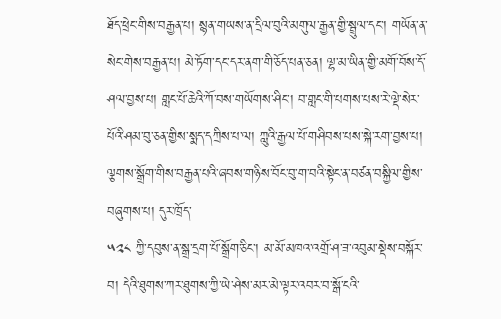ཐོད་ཕྲེང་གིས་བརྒྱན་པ། སྙན་གཡས་ན་དྲིལ་བུའི་མགུལ་རྒྱན་གྱི་སྦྲུལ་དང་། གཡོན་ན་སེང་གེས་བརྒྱན་པ། མེ་ཏོག་དང་དར་ནག་གི་ཅོད་པན་ཅན། ལྷ་མ་ཡིན་གྱི་མགོ་བོས་དོ་ཤལ་བྱས་པ། གླང་པོ་ཆེའི་ཀོ་བས་གཡོགས་ཤིང་། བ་གླང་གི་པགས་པས་རེ་ལྡེ་སེར་པོའི་ཤམ་བུ་ཅན་གྱིས་སྨད་དཀྲིས་པ་ལ། ཀླུའི་རྒྱལ་པོ་གཤིབས་པས་སྐེ་རག་བྱས་པ། ལྕགས་སྒྲོག་གིས་བརྒྱན་པའི་ཞབས་གཉིས་བོང་བུ་ག་བའི་སྟེང་ན་བཙན་བསྐྱིལ་གྱིས་བཞུགས་པ། དུར་ཁྲོད་
༥༢༨ ཀྱི་དབུས་ན་སྒྲ་དྲག་པོ་སྒྲོག་ཅིང་། མ་མོ་མཁའ་འགྲོ་ཤ་ཟ་འབུམ་སྡེས་བསྐོར་བ། དེའི་ཐུགས་ཀར་ཐུགས་ཀྱི་ཡེ་ཤེས་མར་མེ་ལྟར་འབར་བ་སྒོ་ངའི་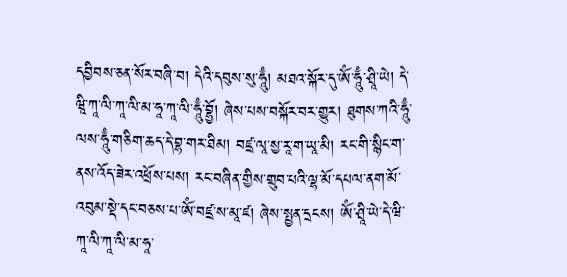དབྱིབས་ཅན་སོར་བཞི་བ། དེའི་དབུས་སུ་ཧཱུྃ། མཐའ་སྐོར་དུ་ༀ་ཧཱུྃ་ཤྲཱི་ཡེ། དེ་ཝཱི་ཀཱ་ལི་ཀཱ་ལི་མ་ཧཱ་ཀཱ་ལི་ཧཱུྃ་བྷྱོ། ཞེས་པས་བསྐོར་བར་གྱུར། ཐུགས་ཀའི་ཧཱུྃ་ལས་ཧཱུྃ་གཅིག་ཆད་དེ་བྷ་གར་ཐིམ། བཛྲ་ལཱ་སྱ་རཱ་ག་ཡཱ་མི། རང་གི་སྙིང་ག་ནས་འོད་ཟེར་འཕྲོས་པས། རང་བཞིན་གྱིས་གྲུབ་པའི་ལྷ་མོ་དཔལ་ནག་མོ་འབུམ་སྡེ་དང་བཅས་པ་ༀ་བཛྲ་ས་མཱ་ཛ། ཞེས་སྤྱན་དྲངས། ༀ་ཤྲཱི་ཡེ་དེ་ཝི་ཀཱ་ལི་ཀཱ་ལི་མ་ཧཱ་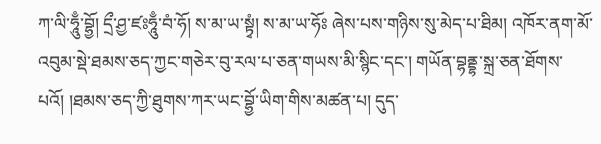ཀ་ལི་ཧཱུྃ་བྷྱོ། དྲྀ་ཤྱ་ཛཿཧཱུྃ་བཾ་ཧོ། ས་མ་ཡ་སྟྭཾ། ས་མ་ཡ་ཧོཿ ཞེས་པས་གཉིས་སུ་མེད་པ་ཐིམ། འཁོར་ནག་མོ་འབུམ་སྡེ་ཐམས་ཅད་ཀྱང་གཅེར་བུ་རལ་པ་ཅན་གཡས་མི་སྙིང་དང་། གཡོན་བྷནྡྷ་སྐྲ་ཅན་ཐོགས་པའོ། །ཐམས་ཅད་ཀྱི་ཐུགས་ཀར་ཡང་བྷྱོ་ཡིག་གིས་མཚན་པ། དུད་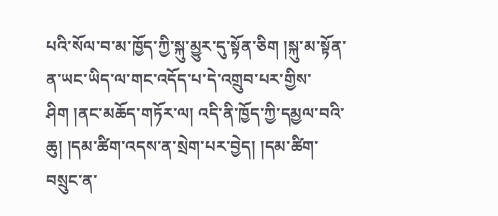པའི་སོལ་བ་མ་ཁྱོད་ཀྱི་སྐུ་མྱུར་དུ་སྟོན་ཅིག །སྐུ་མ་སྟོན་ན་ཡང་ཡིད་ལ་གང་འདོད་པ་དེ་འགྲུབ་པར་གྱིས་ཤིག །ནང་མཆོད་གཏོར་ལ། འདི་ནི་ཁྱོད་ཀྱི་དམྱལ་བའི་ཆུ། །དམ་ཚིག་འདས་ན་སྲེག་པར་བྱེད། །དམ་ཚིག་བསྲུང་ན་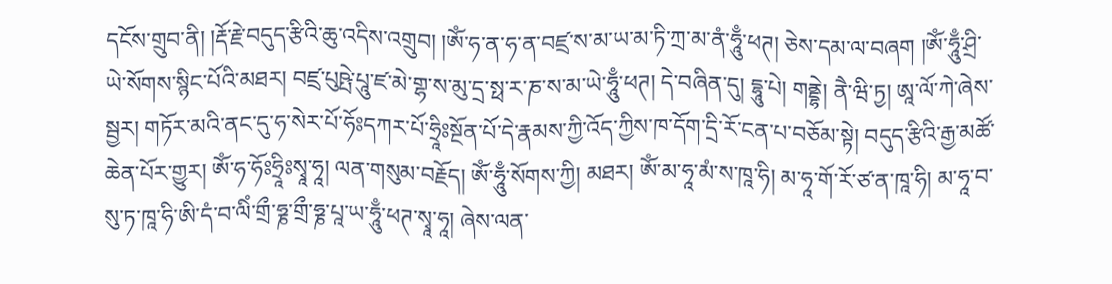དངོས་གྲུབ་ནི། །རྡོ་རྗེ་བདུད་རྩིའི་ཆུ་འདིས་འགྲུབ། །ༀ་ཧ་ན་ཧ་ན་བཛྲ་ས་མ་ཡ་མ་ཏི་ཀྲ་མ་ནཾ་ཧཱུྃ་ཕཊ། ཅེས་དམ་ལ་བཞག །ༀ་ཧཱུྃ་ཤྲི་ཡེ་སོགས་སྙིང་པོའི་མཐར། བཛྲ་པུཥྤེ་པཱུ་ཛ་མེ་གྷ་ས་མུ་དྲ་སྥ་ར་ཎ་ས་མ་ཡེ་ཧཱུྃ་ཕཊ། དེ་བཞིན་དུ། དྷཱུ་པེ། གནྡྷེ། ནཻ་ཝི་ཏྱ། ཨཱ་ལོ་ཀེ་ཞེས་སྦྱར། གཏོར་མའི་ནང་དུ་ཧ་སེར་པོ་ཧོཿདཀར་པོ་ཧྲཱིཿསྔོན་པོ་དེ་རྣམས་ཀྱི་འོད་ཀྱིས་ཁ་དོག་དྲི་རོ་ངན་པ་བཅོམ་སྟེ། བདུད་རྩིའི་རྒྱ་མཚོ་ཆེན་པོར་གྱུར། ༀ་ཧ་ཧོཿཧྲཱིཿསྭཱ་ཧཱ། ལན་གསུམ་བརྗོད། ༀ་ཧཱུྃ་སོགས་ཀྱི། མཐར། ༀ་མ་ཧཱ་མཾ་ས་ཁཱ་ཧི། མ་ཧཱ་གོ་རོ་ཙ་ན་ཁཱ་ཧི། མ་ཧཱ་བ་སུ་ཏ་ཁཱ་ཧི་ཨི་དཾ་བ་ལིཾ་གྲྀ་ཧྞ་གྲྀ་ཧྞ་པཱ་ཡ་ཧཱུྃ་ཕཊ་སྭཱ་ཧཱ། ཞེས་ལན་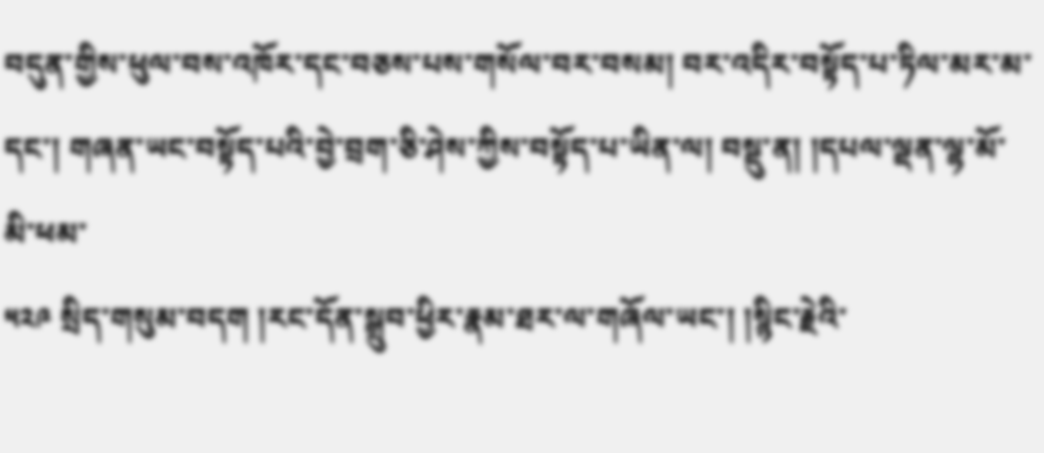བདུན་གྱིས་ཕུལ་བས་འཁོར་དང་བཅས་པས་གསོལ་བར་བསམ། བར་འདིར་བསྟོད་པ་ཏིལ་མར་མ་དང་། གཞན་ཡང་བསྟོད་པའི་བྱེ་བྲག་ཅི་ཤེས་ཀྱིས་བསྟོད་པ་ཡིན་ལ། བསྡུ་ན། །དཔལ་ལྡན་ལྷ་མོ་མི་ཕམ་
༥༢༩ སྲིད་གསུམ་བདག །རང་དོན་སྒྲུབ་ཕྱིར་རྣམ་ཐར་ལ་གཞོལ་ཡང་། །སྙིང་རྗེའི་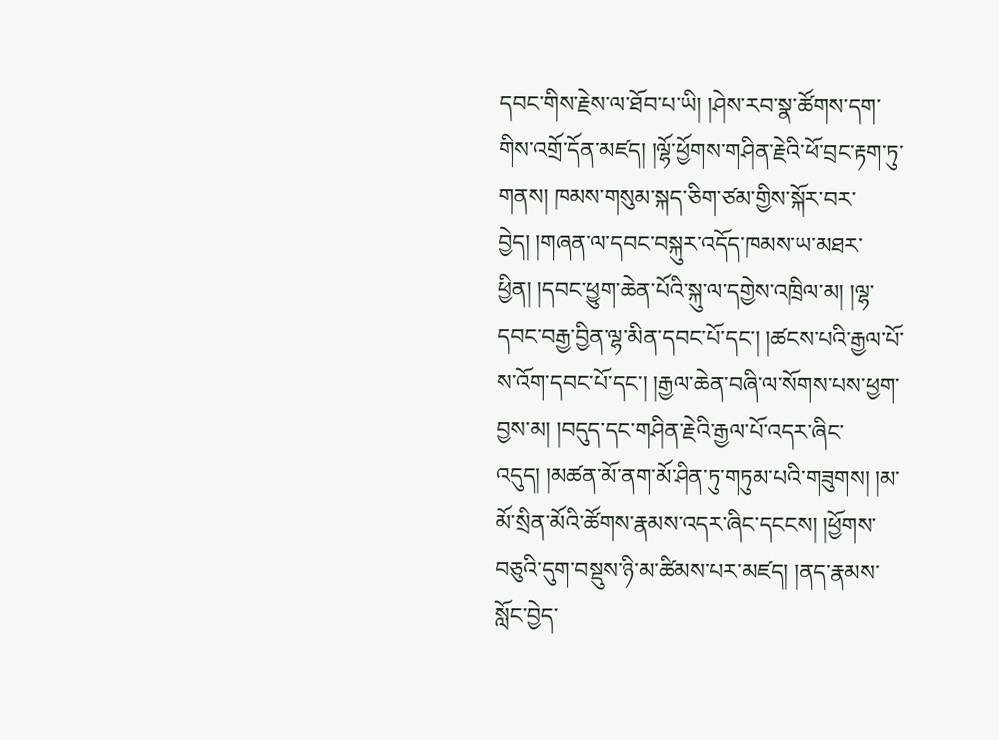དབང་གིས་རྗེས་ལ་ཐོབ་པ་ཡི། །ཤེས་རབ་སྣ་ཚོགས་དག་གིས་འགྲོ་དོན་མཛད། །ལྷོ་ཕྱོགས་གཤིན་རྗེའི་ཕོ་བྲང་རྟག་ཏུ་གནས། ཁམས་གསུམ་སྐད་ཅིག་ཙམ་གྱིས་སྐོར་བར་བྱེད། །གཞན་ལ་དབང་བསྐུར་འདོད་ཁམས་ཡ་མཐར་ཕྱིན། །དབང་ཕྱུག་ཆེན་པོའི་སྐུ་ལ་དགྱེས་འཁྲིལ་མ། །ལྷ་དབང་བརྒྱ་བྱིན་ལྷ་མིན་དབང་པོ་དང་། །ཚངས་པའི་རྒྱལ་པོ་ས་འོག་དབང་པོ་དང་། །རྒྱལ་ཆེན་བཞི་ལ་སོགས་པས་ཕྱག་བྱས་མ། །བདུད་དང་གཤིན་རྗེའི་རྒྱལ་པོ་འདར་ཞིང་འདུད། །མཚན་མོ་ནག་མོ་ཤིན་ཏུ་གཏུམ་པའི་གཟུགས། །མ་མོ་སྲིན་མོའི་ཚོགས་རྣམས་འདར་ཞིང་དངངས། །ཕྱོགས་བཅུའི་དུག་བསྡུས་ཉི་མ་ཚིམས་པར་མཛད། །ནད་རྣམས་སློང་བྱེད་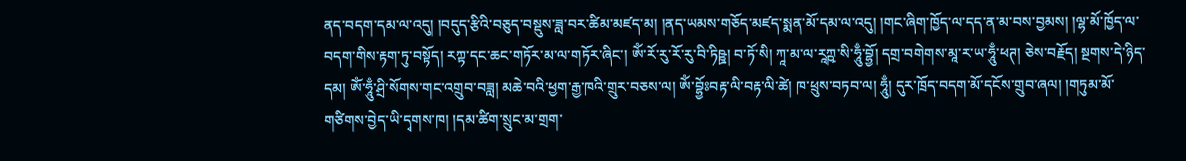ནད་བདག་དམ་ལ་འདུ། །བདུད་རྩིའི་བཅུད་བསྡུས་ཟླ་བར་ཚིམ་མཛད་མ། །ནད་ཡམས་གཅོད་མཛད་སྨན་མོ་དམ་ལ་འདུ། །གང་ཞིག་ཁྱོད་ལ་དད་ན་མ་བས་བྱམས། །ལྷ་མོ་ཁྱོད་ལ་བདག་གིས་རྟག་ཏུ་བསྟོད། རཀྟ་དང་ཆང་གཏོར་མ་ལ་གཏོར་ཞིང་། ༀ་རོ་རུ་རོ་རུ་བི་ཏིཥྛ། བ་ཏོ་སི། ཀཱ་མ་ལ་རཱཀྵ་སི་ཧཱུྃ་བྷྱོ། དགྲ་བགེགས་མཱ་ར་ཡ་ཧཱུྃ་ཕཊ། ཅེས་བརྗོད། སྔགས་དེ་ཉིད་དམ། ༀ་ཧཱུྃ་ཤྲི་སོགས་གང་འགྲུབ་བཟླ། མཆེ་བའི་ཕྱག་རྒྱ་ཁའི་གྲུར་བཅས་ལ། ༀ་བྷྱོཿབརྟ་ལི་བརྟ་ལི་ཚེ། ཁ་ཕྲུས་བཏབ་ལ། ཧཱུྃ། དུར་ཁྲོད་བདག་མོ་དངོས་གྲུབ་ཞལ། །གཏུམ་མོ་གཙིགས་བྱེད་ཡི་དྭགས་ཁ། །དམ་ཚིག་སྲུང་མ་གྲག་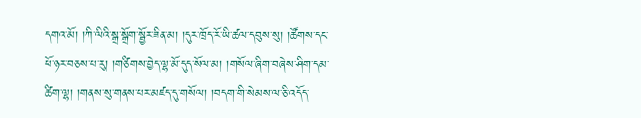དགའ་མོ། །ཀི་ལིའི་སྒྲ་སྒྲོག་སྦྱོར་ཟིན་མ། །དུར་ཁྲོད་རོ་ཡི་ཚལ་དབུས་སུ། །ཚོགས་དང་ཕོ་ཉར་བཅས་པ་རུ། །གཙིགས་བྱེད་ལྷ་མོ་དུད་སོལ་མ། །གསོལ་ཞིག་བཞེས་ཤིག་དམ་ཚིག་ལྷ། །གནས་སུ་གནས་པར་མཛད་དུ་གསོལ། །བདག་གི་སེམས་ལ་ཅི་འདོད་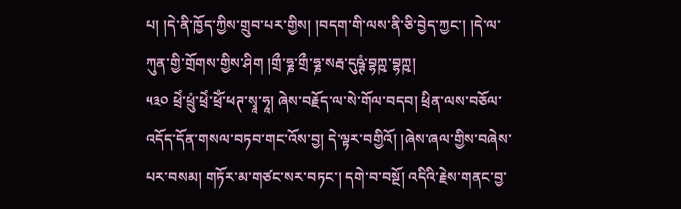པ། །དེ་ནི་ཁྱོད་ཀྱིས་གྲུབ་པར་གྱིས། །བདག་གི་ལས་ནི་ཅི་བྱེད་ཀྱང་། །དེ་ལ་ཀུན་གྱི་གྲོགས་གྱིས་ཤིག །གྲྀ་ཧྞ་གྲྀ་ཧྞ་སརྦ་དུཥྚཾ་བྷཀྵ་བྷཀྵ།
༥༣༠ ཕྲེཾ་ཕྲུཾ་ཕྲེཾ་ཕྲོཾ་ཕཊ་སྭཱ་ཧཱ། ཞེས་བརྗོད་ལ་སེ་གོལ་བདབ། ཕྲིན་ལས་བཅོལ་འདོད་དོན་གསལ་བཏབ་གང་འོས་བྱ། དེ་ལྟར་བགྱིའོ། །ཞེས་ཞལ་གྱིས་བཞེས་པར་བསམ། གཏོར་མ་གཙང་སར་བཏང་། དགེ་བ་བསྔོ། འདིའི་རྗེས་གནང་བྱ་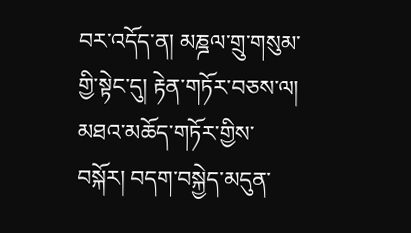བར་འདོད་ན། མཎྜལ་གྲུ་གསུམ་གྱི་སྟེང་དུ། རྟེན་གཏོར་བཅས་ལ། མཐའ་མཆོད་གཏོར་གྱིས་བསྐོར། བདག་བསྐྱེད་མདུན་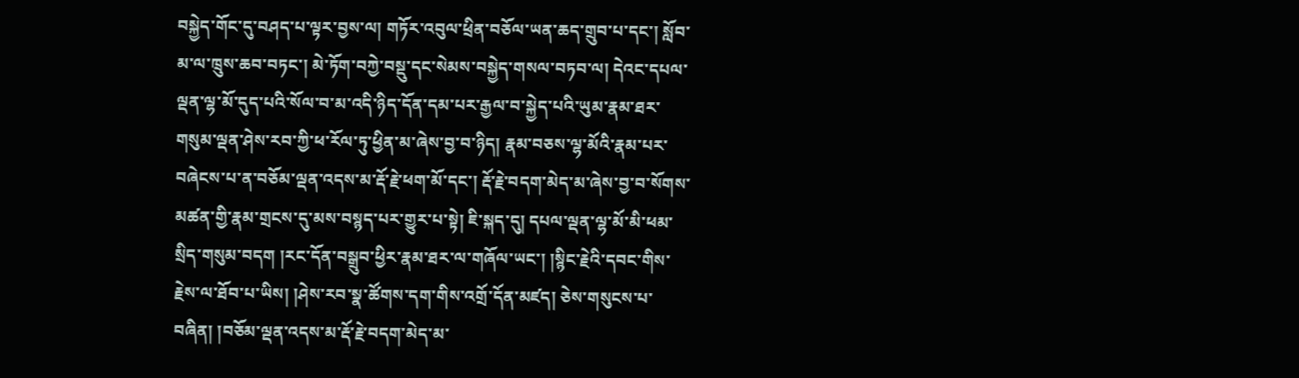བསྐྱེད་གོང་དུ་བཤད་པ་ལྟར་བྱས་ལ། གཏོར་འབུལ་ཕྲིན་བཅོལ་ཡན་ཆད་གྲུབ་པ་དང་། སློབ་མ་ལ་ཁྲུས་ཆབ་བཏང་། མེ་ཏོག་བཀྱེ་བསྡུ་དང་སེམས་བསྐྱེད་གསལ་བཏབ་ལ། དེའང་དཔལ་ལྡན་ལྷ་མོ་དུད་པའི་སོལ་བ་མ་འདི་ཉིད་དོན་དམ་པར་རྒྱལ་བ་སྐྱེད་པའི་ཡུམ་རྣམ་ཐར་གསུམ་ལྡན་ཤེས་རབ་ཀྱི་ཕ་རོལ་ཏུ་ཕྱིན་མ་ཞེས་བྱ་བ་ཉིད། རྣམ་བཅས་ལྷ་མོའི་རྣམ་པར་བཞེངས་པ་ན་བཅོམ་ལྡན་འདས་མ་རྡོ་རྗེ་ཕག་མོ་དང་། རྡོ་རྗེ་བདག་མེད་མ་ཞེས་བྱ་བ་སོགས་མཚན་གྱི་རྣམ་གྲངས་དུ་མས་བསྙད་པར་གྱུར་པ་སྟེ། ཇི་སྐད་དུ། དཔལ་ལྡན་ལྷ་མོ་མི་ཕམ་སྲིད་གསུམ་བདག །རང་དོན་བསྒྲུབ་ཕྱིར་རྣམ་ཐར་ལ་གཞོལ་ཡང་། །སྙིང་རྗེའི་དབང་གིས་རྗེས་ལ་ཐོབ་པ་ཡིས། །ཤེས་རབ་སྣ་ཚོགས་དག་གིས་འགྲོ་དོན་མཛད། ཅེས་གསུངས་པ་བཞིན། །བཅོམ་ལྡན་འདས་མ་རྡོ་རྗེ་བདག་མེད་མ་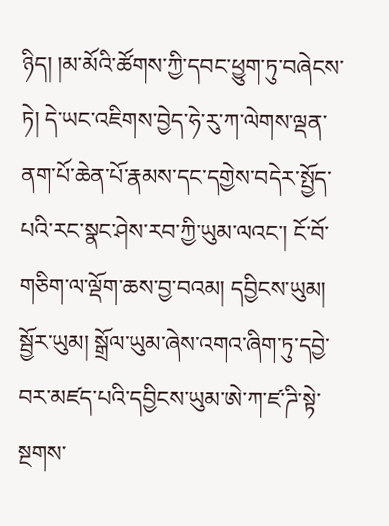ཉིད། །མ་མོའི་ཚོགས་ཀྱི་དབང་ཕྱུག་ཏུ་བཞེངས་ཏེ། དེ་ཡང་འཇིགས་བྱེད་ཧེ་རུ་ཀ་ལེགས་ལྡན་ནག་པོ་ཆེན་པོ་རྣམས་དང་དགྱེས་བདེར་སྤྱོད་པའི་རང་སྣང་ཤེས་རབ་ཀྱི་ཡུམ་ལའང་། ངོ་བོ་གཅིག་ལ་ལྡོག་ཆས་བྱ་བའམ། དབྱིངས་ཡུམ། སྦྱོར་ཡུམ། སྒྲོལ་ཡུམ་ཞེས་འགའ་ཞིག་ཏུ་དབྱེ་བར་མཛད་པའི་དབྱིངས་ཡུམ་ཨེ་ཀ་ཛ་ཌི་སྟེ་སྔགས་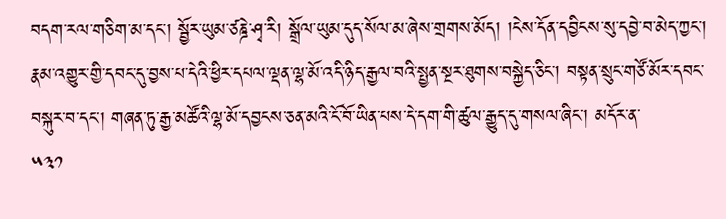བདག་རལ་གཅིག་མ་དང་། སྦྱོར་ཡུམ་ཙཎྜེ་ཤྭ་རི། སྒྲོལ་ཡུམ་དུད་སོལ་མ་ཞེས་གྲགས་མོད། །ངེས་དོན་དབྱིངས་སུ་དབྱེ་བ་མེད་ཀྱང་། རྣམ་འགྱུར་གྱི་དབང་དུ་བྱས་པ་དེའི་ཕྱིར་དཔལ་ལྡན་ལྷ་མོ་འདི་ཉིད་རྒྱལ་བའི་སྤྱན་སྔར་ཐུགས་བསྐྱེད་ཅིང་། བསྟན་སྲུང་གཙོ་མོར་དབང་བསྐུར་བ་དང་། གཞན་ཏུ་རྒྱ་མཚོའི་ལྷ་མོ་དབྱངས་ཅན་མའི་ངོ་བོ་ཡིན་པས་དེ་དག་གི་ཚུལ་རྒྱུད་དུ་གསལ་ཞིང་། མདོར་ན་
༥༣༡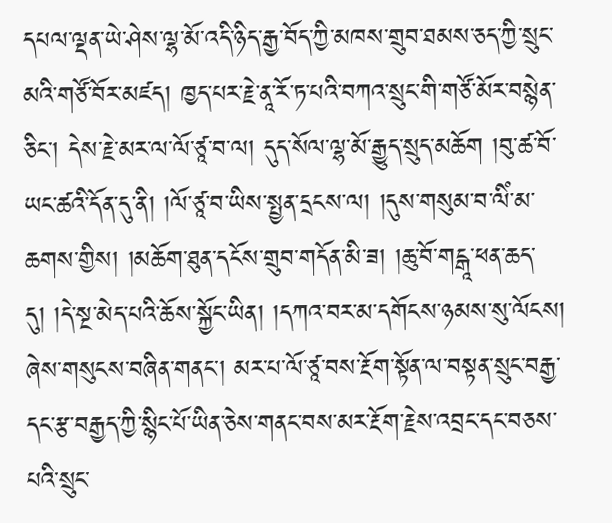དཔལ་ལྡན་ཡེ་ཤེས་ལྷ་མོ་འདི་ཉིད་རྒྱ་བོད་ཀྱི་མཁས་གྲུབ་ཐམས་ཅད་ཀྱི་སྲུང་མའི་གཙོ་བོར་མཛད། ཁྱད་པར་རྗེ་ནཱ་རོ་ཏ་པའི་བཀའ་སྲུང་གི་གཙོ་མོར་བསྙེན་ཅིང་། དེས་རྗེ་མར་ལ་ལོ་ཙཱ་བ་ལ། དུད་སོལ་ལྷ་མོ་རྒྱུད་སྲུད་མཆོག །བུ་ཚ་བོ་ཡང་ཚའི་དོན་དུ་ནི། །ལོ་ཙཱ་བ་ཡིས་སྤྱན་དྲངས་ལ། །དུས་གསུམ་བ་ལིཾ་མ་ཆགས་གྱིས། །མཆོག་ཐུན་དངོས་གྲུབ་གདོན་མི་ཟ། །ཆུ་བོ་གངྒཱ་ཕན་ཆད་དུ། །དེ་སྔ་མེད་པའི་ཆོས་སྐྱོང་ཡིན། །དཀའ་བར་མ་དགོངས་ཉམས་སུ་ལོངས། ཞེས་གསུངས་བཞིན་གནང་། མར་པ་ལོ་ཙཱ་བས་རྔོག་སྟོན་ལ་བསྟན་སྲུང་བརྒྱ་དང་རྩ་བརྒྱད་ཀྱི་སྙིང་པོ་ཡིན་ཅེས་གནང་བས་མར་རྔོག་རྗེས་འབྲང་དང་བཅས་པའི་སྲུང་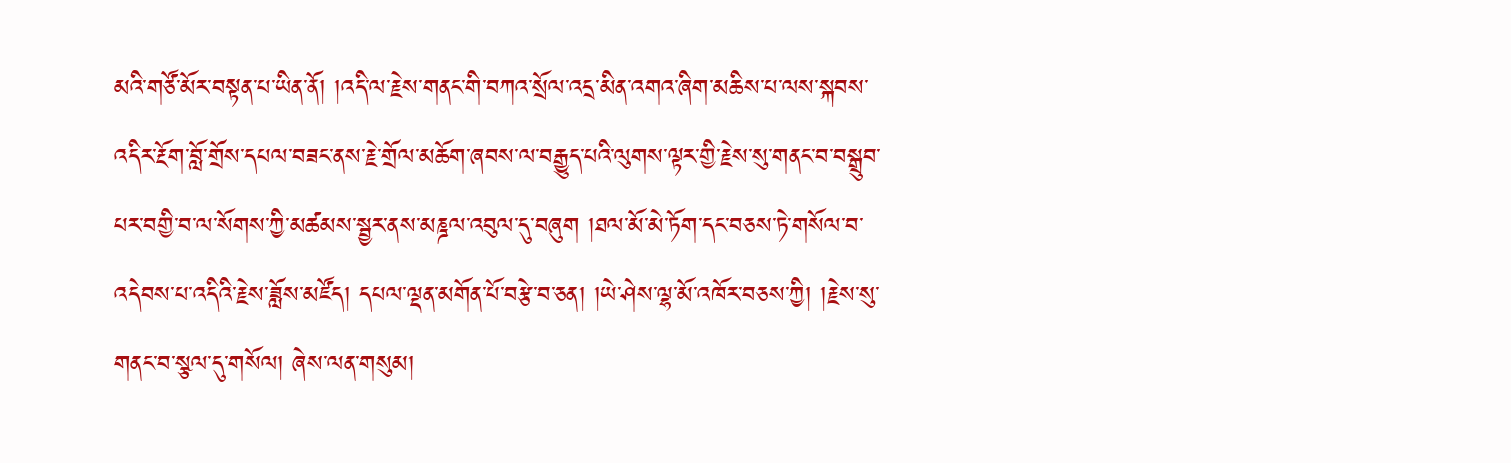མའི་གཙོ་མོར་བསྟན་པ་ཡིན་ནོ། །འདི་ལ་རྗེས་གནང་གི་བཀའ་སྲོལ་འདྲ་མིན་འགའ་ཞིག་མཆིས་པ་ལས་སྐབས་འདིར་རྔོག་བློ་གྲོས་དཔལ་བཟང་ནས་རྗེ་གྲོལ་མཆོག་ཞབས་ལ་བརྒྱུད་པའི་ལུགས་ལྟར་གྱི་རྗེས་སུ་གནང་བ་བསྒྲུབ་པར་བགྱི་བ་ལ་སོགས་ཀྱི་མཚམས་སྦྱར་ནས་མཎྜལ་འབུལ་དུ་བཞུག །ཐལ་མོ་མེ་ཏོག་དང་བཅས་ཏེ་གསོལ་བ་འདེབས་པ་འདིའི་རྗེས་ཟློས་མཛོད། དཔལ་ལྡན་མགོན་པོ་བརྩེ་བ་ཅན། །ཡེ་ཤེས་ལྷ་མོ་འཁོར་བཅས་ཀྱི། །རྗེས་སུ་གནང་བ་སྩལ་དུ་གསོལ། ཞེས་ལན་གསུམ།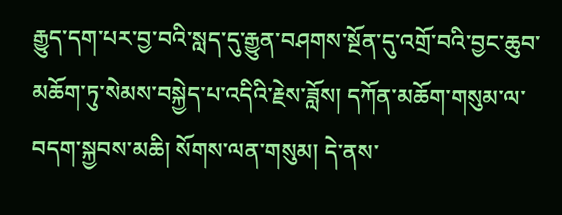རྒྱུད་དག་པར་བྱ་བའི་སླད་དུ་རྒྱུན་བཤགས་སྔོན་དུ་འགྲོ་བའི་བྱང་ཆུབ་མཆོག་ཏུ་སེམས་བསྐྱེད་པ་འདིའི་རྗེས་ཟློས། དཀོན་མཆོག་གསུམ་ལ་བདག་སྐྱབས་མཆི། སོགས་ལན་གསུམ། དེ་ནས་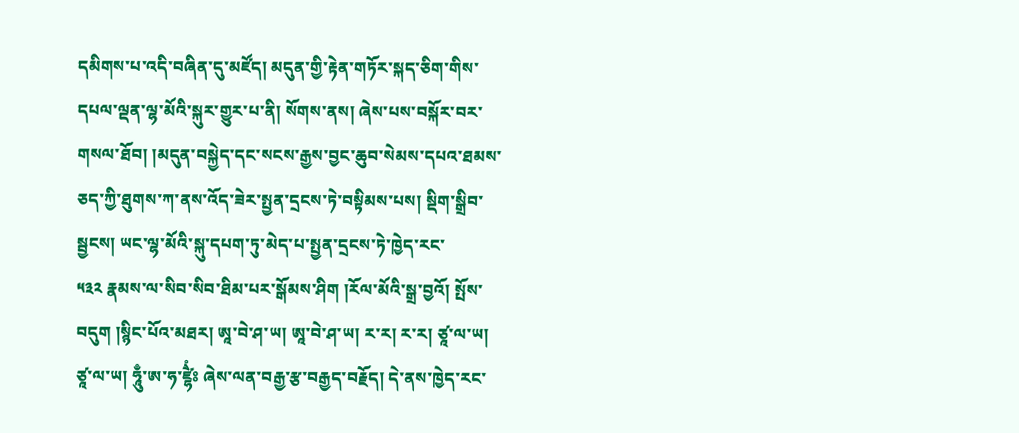དམིགས་པ་འདི་བཞིན་དུ་མཛོད། མདུན་གྱི་རྟེན་གཏོར་སྐད་ཅིག་གིས་དཔལ་ལྡན་ལྷ་མོའི་སྐུར་གྱུར་པ་ནི། སོགས་ནས། ཞེས་པས་བསྐོར་བར་གསལ་ཐོབ། །མདུན་བསྐྱེད་དང་སངས་རྒྱས་བྱང་ཆུབ་སེམས་དཔའ་ཐམས་ཅད་ཀྱི་ཐུགས་ཀ་ནས་འོད་ཟེར་སྤྱན་དྲངས་ཏེ་བསྟིམས་པས། སྡིག་སྒྲིབ་སྦྱངས། ཡང་ལྷ་མོའི་སྐུ་དཔག་ཏུ་མེད་པ་སྤྱན་དྲངས་ཏེ་ཁྱེད་རང་
༥༣༢ རྣམས་ལ་སིབ་སིབ་ཐིམ་པར་སྒོམས་ཤིག །རོལ་མོའི་སྒྲ་བྱའོ། སྤོས་བདུག །སྙིང་པོའ་མཐར། ཨཱ་བེ་ཤ་ཡ། ཨཱ་བེ་ཤ་ཡ། ར་ར། ར་ར། ཙཱ་ལ་ཡ། ཙཱ་ལ་ཡ། ཧཱུྃ་ཨ་ཧ་ཛྷཻཾཿ ཞེས་ལན་བརྒྱ་རྩ་བརྒྱད་བརྗོད། དེ་ནས་ཁྱེད་རང་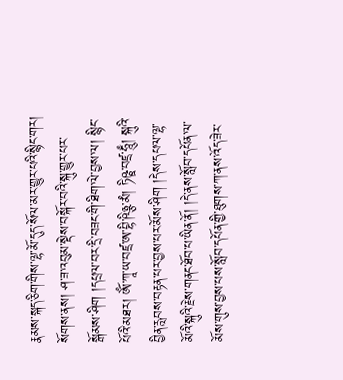རྣམས་སྐད་ཅིག་གིས་ལྷ་མོ་དུད་སོལ་མར་གྱུར་པའི་སྙིང་གར། སོགས་ནས། ཤ་ཟ་འབུམ་སྡེས་བསྐོར་བའི་སྐུ་གྱུར་པར་སྒོམས་ཤིག །དཔྲལ་བར་དྲི་བཟང་གི་ཐིག་ལེ་བྱས་ལ། སྙིང་པོའི་མཐར། ༀ་ཀཱ་ཡ་བཛྲ་ཨ་བྷི་ཥིཉྩ་མཾ། ཏིཥྛ་བཛྲ་ཧཱུྃ། སྐུའི་བྱིན་རླབས་བརྟན་པར་བྱས་པར་མོས་ཤིག །དེས་དཔལ་ལྷ་མོའི་སྐུའི་རྗེས་གནང་ཐོབ་པ་ཡིན་ནོ། །དེ་ནས་སློབ་དཔོན་ལ་མོས་གུས་བྱས་པས་སློབ་དཔོན་གྱི་ཐུགས་ཀ་ནས་འོད་ཟེར་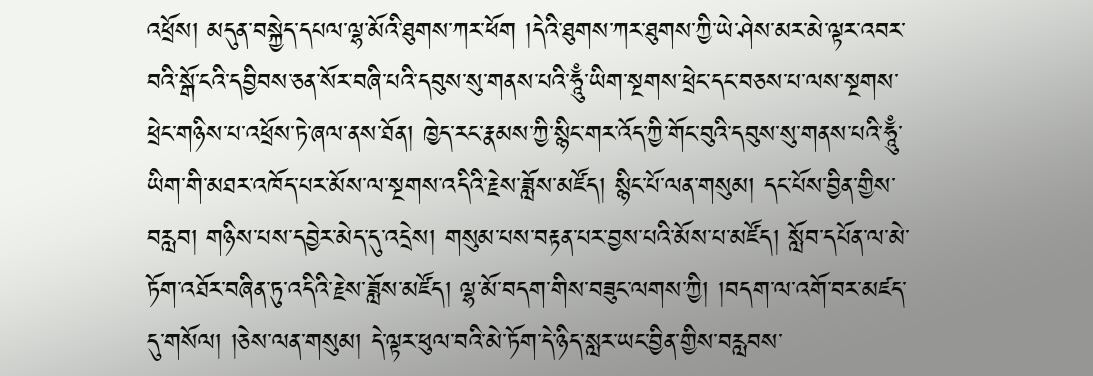འཕྲོས། མདུན་བསྐྱེད་དཔལ་ལྷ་མོའི་ཐུགས་ཀར་ཕོག །དེའི་ཐུགས་ཀར་ཐུགས་ཀྱི་ཡེ་ཤེས་མར་མེ་ལྟར་འབར་བའི་སྒོ་ངའི་དབྱིབས་ཅན་སོར་བཞི་པའི་དབུས་སུ་གནས་པའི་ཧཱུྃ་ཡིག་སྔགས་ཕྲེང་དང་བཅས་པ་ལས་སྔགས་ཕྲེང་གཉིས་པ་འཕྲོས་ཏེ་ཞལ་ནས་ཐོན། ཁྱེད་རང་རྣམས་ཀྱི་སྙིང་གར་འོད་ཀྱི་གོང་བུའི་དབུས་སུ་གནས་པའི་ཧཱུྃ་ཡིག་གི་མཐར་འཁོད་པར་མོས་ལ་སྔགས་འདིའི་རྗེས་ཟློས་མཛོད། སྙིང་པོ་ལན་གསུམ། དང་པོས་བྱིན་གྱིས་བརླབ། གཉིས་པས་དབྱེར་མེད་དུ་འདྲེས། གསུམ་པས་བརྟན་པར་བྱས་པའི་མོས་པ་མཛོད། སློབ་དཔོན་ལ་མེ་ཏོག་འཐོར་བཞིན་ཏུ་འདིའི་རྗེས་ཟློས་མཛོད། ལྷ་མོ་བདག་གིས་བཟུང་ལགས་ཀྱི། །བདག་ལ་འགོ་བར་མཛད་དུ་གསོལ། །ཅེས་ལན་གསུམ། དེ་ལྟར་ཕུལ་བའི་མེ་ཏོག་དེ་ཉིད་སླར་ཡང་བྱིན་གྱིས་བརླབས་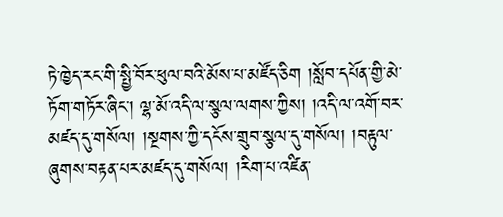ཏེ་ཁྱེད་རང་གི་སྤྱི་བོར་ཕུལ་བའི་མོས་པ་མཛོད་ཅིག །སློབ་དཔོན་གྱི་མེ་ཏོག་གཏོར་ཞིང་། ལྷ་མོ་འདི་ལ་སྩལ་ལགས་ཀྱིས། །འདི་ལ་འགོ་བར་མཛད་དུ་གསོལ། །སྔགས་ཀྱི་དངོས་གྲུབ་སྩལ་དུ་གསོལ། །བརྟུལ་ཞུགས་བརྟན་པར་མཛད་དུ་གསོལ། །རིག་པ་འཛིན་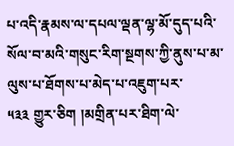པ་འདི་རྣམས་ལ་དཔལ་ལྡན་ལྷ་མོ་དུད་པའི་སོལ་བ་མའི་གསུང་རིག་སྔགས་ཀྱི་ནུས་པ་མ་ལུས་པ་ཐོགས་པ་མེད་པ་འཇུག་པར་
༥༣༣ གྱུར་ཅིག །མགྲིན་པར་ཐིག་ལེ་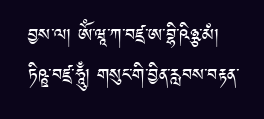བྱས་ལ། ༀ་ཝཱ་ཀ་བཛྲ་ཨ་བྷི་ཥིཉྩ་མཾ། ཏིཥྛ་བཛྲ་ཧཱུྃ། གསུང་གི་བྱིན་རླབས་བརྟན་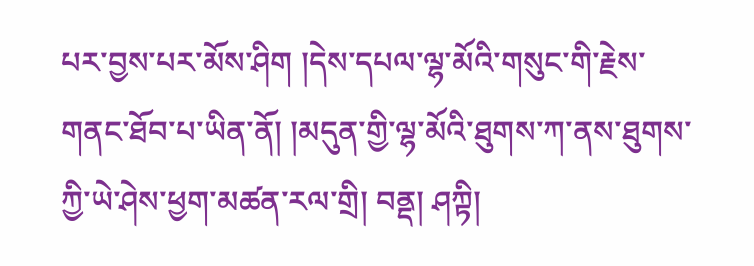པར་བྱས་པར་མོས་ཤིག །དེས་དཔལ་ལྷ་མོའི་གསུང་གི་རྗེས་གནང་ཐོབ་པ་ཡིན་ནོ། །མདུན་གྱི་ལྷ་མོའི་ཐུགས་ཀ་ནས་ཐུགས་ཀྱི་ཡེ་ཤེས་ཕྱག་མཚན་རལ་གྲི། བནྡ། ཤཀྟི།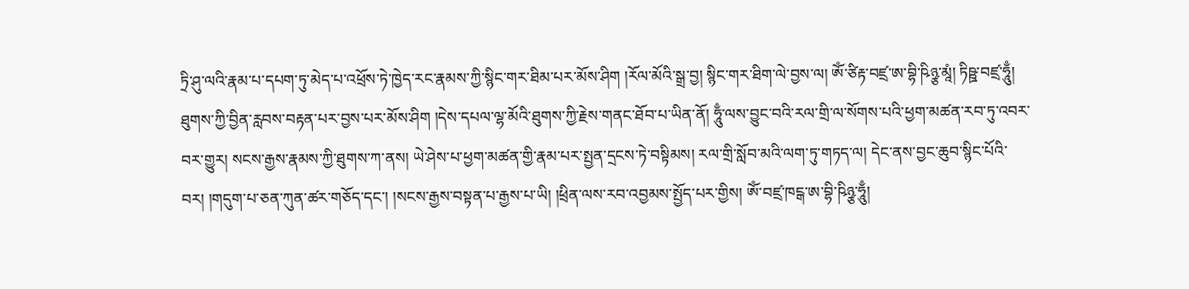ཏྲི་ཤུ་ལའི་རྣམ་པ་དཔག་ཏུ་མེད་པ་འཕྲོས་ཏེ་ཁྱེད་རང་རྣམས་ཀྱི་སྙིང་གར་ཐིམ་པར་མོས་ཤིག །རོལ་མོའི་སྒྲ་བྱ། སྙིང་གར་ཐིག་ལེ་བྱས་ལ། ༀ་ཙིརྟ་བཛྲ་ཨ་བྷི་ཥིཉྩ་མཱཾ། ཏིཥྛ་བཛྲ་ཧཱུྃ། ཐུགས་ཀྱི་བྱིན་རླབས་བརྟན་པར་བྱས་པར་མོས་ཤིག །དེས་དཔལ་ལྷ་མོའི་ཐུགས་ཀྱི་རྗེས་གནང་ཐོབ་པ་ཡིན་ནོ། ཧཱུྃ་ལས་བྱུང་བའི་རལ་གྲི་ལ་སོགས་པའི་ཕྱག་མཚན་རབ་ཏུ་འབར་བར་གྱུར། སངས་རྒྱས་རྣམས་ཀྱི་ཐུགས་ཀ་ནས། ཡེ་ཤེས་པ་ཕྱག་མཚན་གྱི་རྣམ་པར་སྤྱན་དྲངས་ཏེ་བསྟིམས། རལ་གྲི་སློབ་མའི་ལག་ཏུ་གཏད་ལ། དེང་ནས་བྱང་ཆུབ་སྙིང་པོའི་བར། །གདུག་པ་ཅན་ཀུན་ཚར་གཅོད་དང་། །སངས་རྒྱས་བསྟན་པ་རྒྱས་པ་ཡི། །ཕྲིན་ལས་རབ་འབྱམས་སྤྱོད་པར་གྱིས། ༀ་བཛྲ་ཁངྒ་ཨ་བྷི་ཥིཉྩ་ཧཱུྃ།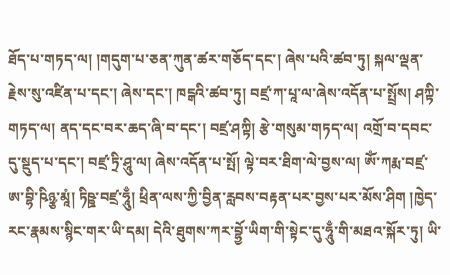ཐོད་པ་གཏད་ལ། །གདུག་པ་ཅན་ཀུན་ཚར་གཅོད་དང་། ཞེས་པའི་ཚབ་ཏུ། སྐལ་ལྡན་རྗེས་སུ་འཛིན་པ་དང་། ཞེས་དང་། ཁངྒའི་ཚབ་ཏུ། བཛྲ་ཀ་པཱ་ལ་ཞེས་འདོན་པ་སྤྲོས། ཤཀྟི་གཏད་ལ། ནད་དང་བར་ཆད་ཞི་བ་དང་། བཛྲ་ཤཀྟི། རྩེ་གསུམ་གཏད་ལ། འགྲོ་བ་དབང་དུ་སྡུད་པ་དང་། བཛྲ་ཏྲི་ཤཱུ་ལ། ཞེས་འདོན་པ་སྤོ། ལྟེ་བར་ཐིག་ལེ་བྱས་ལ། ༀ་ཀརྨ་བཛྲ་ཨ་བྷི་ཥིཉྩ་མཱཾ། ཏིཥྛ་བཛྲ་ཧཱུྃ། ཕྲིན་ལས་ཀྱི་བྱིན་རླབས་བརྟན་པར་བྱས་པར་མོས་ཤིག །ཁྱེད་རང་རྣམས་སྙིང་གར་ཡི་དམ། དེའི་ཐུགས་ཀར་བྷྱོ་ཡིག་གི་སྟེང་དུ་ཧཱུྃ་གི་མཐའ་སྐོར་ཏུ། ཡི་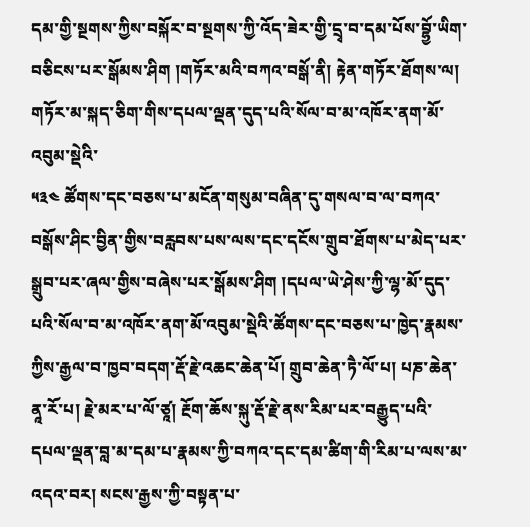དམ་གྱི་སྔགས་ཀྱིས་བསྐོར་བ་སྔགས་ཀྱི་འོད་ཟེར་གྱི་དྲྭ་བ་དམ་པོས་བྷྱོ་ཡིག་བཅིངས་པར་སྒོམས་ཤིག །གཏོར་མའི་བཀའ་བསྒོ་ནི། རྟེན་གཏོར་ཐོགས་ལ། གཏོར་མ་སྐད་ཅིག་གིས་དཔལ་ལྡན་དུད་པའི་སོལ་བ་མ་འཁོར་ནག་མོ་འབུམ་སྡེའི་
༥༣༤ ཚོགས་དང་བཅས་པ་མངོན་གསུམ་བཞིན་དུ་གསལ་བ་ལ་བཀའ་བསྒོས་ཤིང་བྱིན་གྱིས་བརླབས་པས་ལས་དང་དངོས་གྲུབ་ཐོགས་པ་མེད་པར་སྒྲུབ་པར་ཞལ་གྱིས་བཞེས་པར་སྒོམས་ཤིག །དཔལ་ཡེ་ཤེས་ཀྱི་ལྷ་མོ་དུད་པའི་སོལ་བ་མ་འཁོར་ནག་མོ་འབུམ་སྡེའི་ཚོགས་དང་བཅས་པ་ཁྱེད་རྣམས་ཀྱིས་རྒྱལ་བ་ཁྱབ་བདག་རྡོ་རྗེ་འཆང་ཆེན་པོ། གྲུབ་ཆེན་ཏཻ་ལོ་པ། པཎ་ཆེན་ནཱ་རོ་པ། རྗེ་མར་པ་ལོ་ཙཱ། རྔོག་ཆོས་སྐུ་རྡོ་རྗེ་ནས་རིམ་པར་བརྒྱུད་པའི་དཔལ་ལྡན་བླ་མ་དམ་པ་རྣམས་ཀྱི་བཀའ་དང་དམ་ཚིག་གི་རིམ་པ་ལས་མ་འདའ་བར། སངས་རྒྱས་ཀྱི་བསྟན་པ་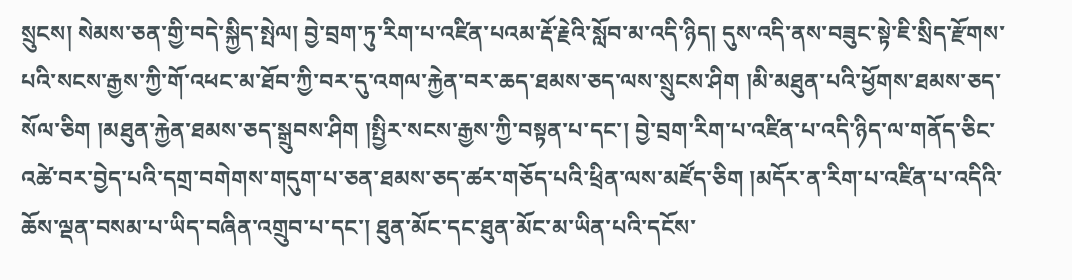སྲུངས། སེམས་ཅན་གྱི་བདེ་སྐྱིད་སྤེལ། བྱེ་བྲག་ཏུ་རིག་པ་འཛིན་པའམ་རྡོ་རྗེའི་སློབ་མ་འདི་ཉིད། དུས་འདི་ནས་བཟུང་སྟེ་ཇི་སྲིད་རྫོགས་པའི་སངས་རྒྱས་ཀྱི་གོ་འཕང་མ་ཐོབ་ཀྱི་བར་དུ་འགལ་རྐྱེན་བར་ཆད་ཐམས་ཅད་ལས་སྲུངས་ཤིག །མི་མཐུན་པའི་ཕྱོགས་ཐམས་ཅད་སོལ་ཅིག །མཐུན་རྐྱེན་ཐམས་ཅད་སྒྲུབས་ཤིག །སྤྱིར་སངས་རྒྱས་ཀྱི་བསྟན་པ་དང་། བྱེ་བྲག་རིག་པ་འཛིན་པ་འདི་ཉིད་ལ་གནོད་ཅིང་འཚེ་བར་བྱེད་པའི་དགྲ་བགེགས་གདུག་པ་ཅན་ཐམས་ཅད་ཚར་གཅོད་པའི་ཕྲིན་ལས་མཛོད་ཅིག །མདོར་ན་རིག་པ་འཛིན་པ་འདིའི་ཆོས་ལྡན་བསམ་པ་ཡིད་བཞིན་འགྲུབ་པ་དང་། ཐུན་མོང་དང་ཐུན་མོང་མ་ཡིན་པའི་དངོས་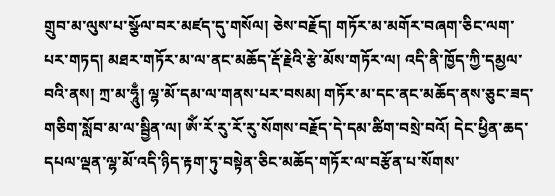གྲུབ་མ་ལུས་པ་སྩོལ་བར་མཛད་དུ་གསོལ། ཅེས་བརྗོད། གཏོར་མ་མགོར་བཞག་ཅིང་ལག་པར་གཏད། མཐར་གཏོར་མ་ལ་ནང་མཆོད་རྡོ་རྗེའི་རྩེ་མོས་གཏོར་ལ། འདི་ནི་ཁྱོད་ཀྱི་དམྱལ་བའི་ནས། ཀྲ་མ་ཧཱུྃ། ལྷ་མོ་དམ་ལ་གནས་པར་བསམ། གཏོར་མ་དང་ནང་མཆོད་ནས་ཅུང་ཟད་གཅིག་སློབ་མ་ལ་སྦྱིན་ལ། ༀ་རོ་རུ་རོ་རུ་སོགས་བརྗོད་དེ་དམ་ཚིག་བསྲེ་བའོ། དེང་ཕྱིན་ཆད་དཔལ་ལྡན་ལྷ་མོ་འདི་ཉིད་རྟག་ཏུ་བསྟེན་ཅིང་མཆོད་གཏོར་ལ་བརྩོན་པ་སོགས་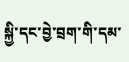སྐྱི་དང་བྱེ་བྲག་གི་དམ་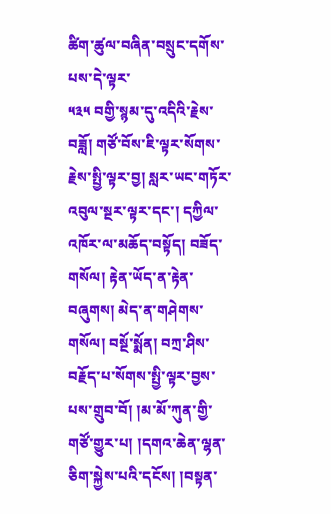ཚིག་ཚུལ་བཞིན་བསྲུང་དགོས་པས་དེ་ལྟར་
༥༣༥ བགྱི་སྙམ་དུ་འདིའི་རྗེས་བཟློ། གཙོ་བོས་ཇི་ལྟར་སོགས་རྗེས་སྤྱི་ལྟར་བྱ། སླར་ཡང་གཏོར་འབུལ་སྔར་ལྟར་དང་། དཀྱིལ་འཁོར་ལ་མཆོད་བསྟོད། བཟོད་གསོལ། རྟེན་ཡོད་ན་རྟེན་བཞུགས། མེད་ན་གཤེགས་གསོལ། བསྔོ་སྨོན། བཀྲ་ཤིས་བརྗོད་པ་སོགས་སྤྱི་ལྟར་བྱས་པས་གྲུབ་བོ། །མ་མོ་ཀུན་གྱི་གཙོ་གྱུར་པ། །དགའ་ཆེན་ལྷན་ཅིག་སྐྱེས་པའི་དངོས། །བསྟན་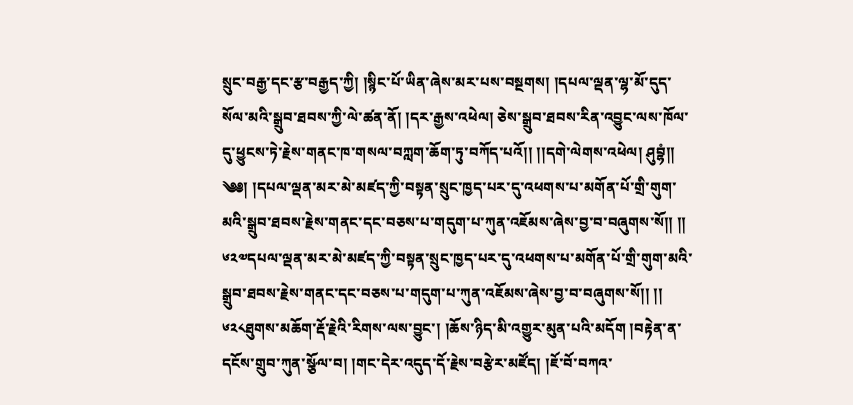སྲུང་བརྒྱ་དང་རྩ་བརྒྱད་ཀྱི། །སྙིང་པོ་ཡིན་ཞེས་མར་པས་བསྔགས། །དཔལ་ལྡན་ལྷ་མོ་དུད་སོལ་མའི་སྒྲུབ་ཐབས་ཀྱི་ལེ་ཚན་ནོ། །དར་རྒྱས་འཕེལ། ཅེས་སྒྲུབ་ཐབས་རིན་འབྱུང་ལས་ཁོལ་དུ་ཕྱུངས་ཏེ་རྗེས་གནང་ཁ་གསལ་བཀླག་ཆོག་ཏུ་བཀོད་པའོ།། །།དགེ་ལེགས་འཕེལ། ཤུབྷཾ།།
༄༅། །དཔལ་ལྡན་མར་མེ་མཛད་ཀྱི་བསྟན་སྲུང་ཁྱད་པར་དུ་འཕགས་པ་མགོན་པོ་གྲི་གུག་མའི་སྒྲུབ་ཐབས་རྗེས་གནང་དང་བཅས་པ་གདུག་པ་ཀུན་འཇོམས་ཞེས་བྱ་བ་བཞུགས་སོ༎ ༎
༦༢༧དཔལ་ལྡན་མར་མེ་མཛད་ཀྱི་བསྟན་སྲུང་ཁྱད་པར་དུ་འཕགས་པ་མགོན་པོ་གྲི་གུག་མའི་སྒྲུབ་ཐབས་རྗེས་གནང་དང་བཅས་པ་གདུག་པ་ཀུན་འཇོམས་ཞེས་བྱ་བ་བཞུགས་སོ།། །།
༦༢༨ཐུགས་མཆོག་རྡོ་རྗེའི་རིགས་ལས་བྱུང་། །ཆོས་ཉིད་མི་འགྱུར་མུན་པའི་མདོག །བརྟེན་ན་དངོས་གྲུབ་ཀུན་སྩོལ་བ། །གང་དེར་འདུད་དོ་རྗེས་བརྩེར་མཛོད། །ཇོ་བོ་བཀའ་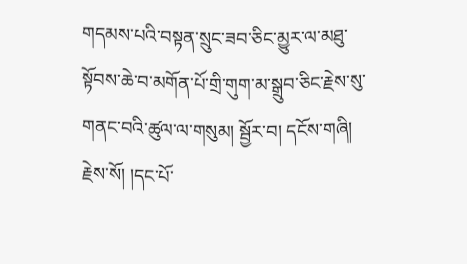གདམས་པའི་བསྟན་སྲུང་ཟབ་ཅིང་མྱུར་ལ་མཐུ་སྟོབས་ཆེ་བ་མགོན་པོ་གྲི་གུག་མ་སྒྲུབ་ཅིང་རྗེས་སུ་གནང་བའི་ཚུལ་ལ་གསུམ། སྦྱོར་བ། དངོས་གཞི། རྗེས་སོ། །དང་པོ་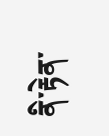ནི་རྟེན་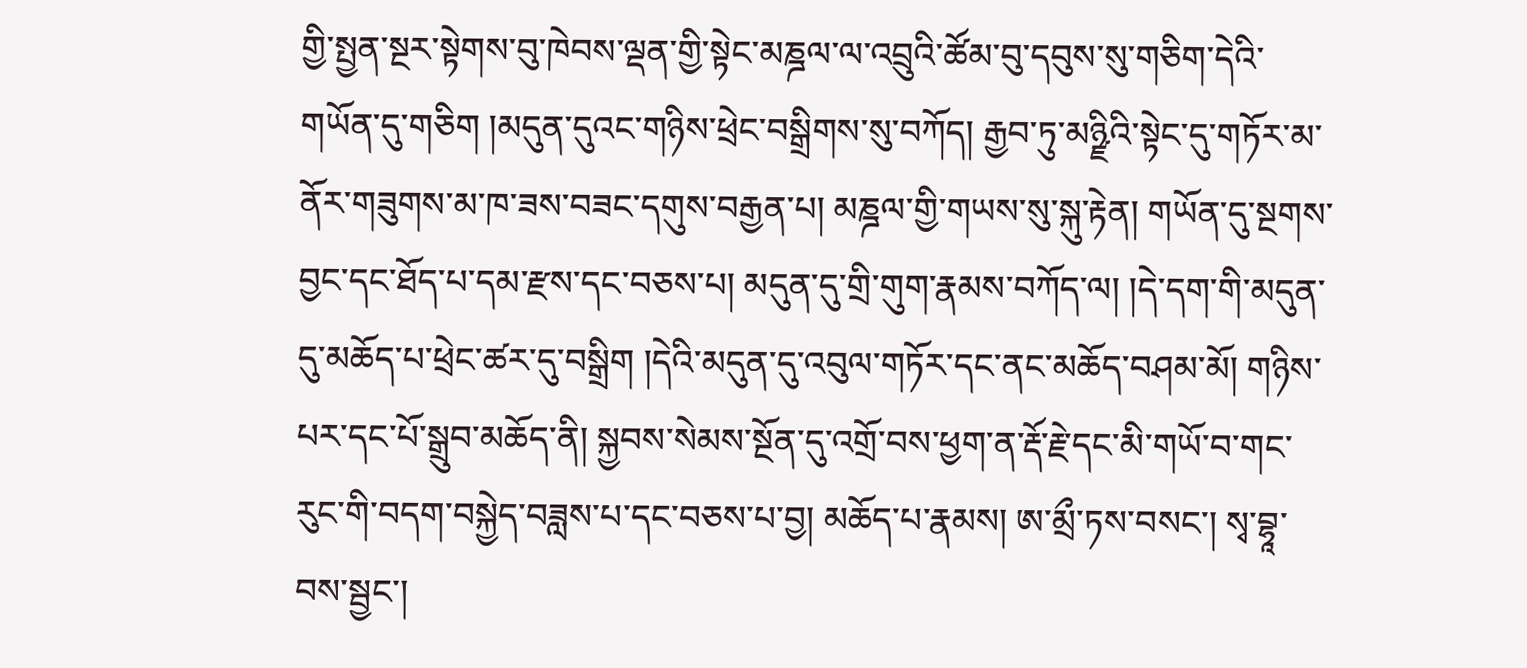གྱི་སྤྱན་སྔར་སྟེགས་བུ་ཁེབས་ལྡན་གྱི་སྟེང་མཎྜལ་ལ་འབྲུའི་ཚོམ་བུ་དབུས་སུ་གཅིག་དེའི་གཡོན་དུ་གཅིག །མདུན་དུའང་གཉིས་ཕྲེང་བསྒྲིགས་སུ་བཀོད། རྒྱབ་ཏུ་མཉྫིའི་སྟེང་དུ་གཏོར་མ་ནོར་གཟུགས་མ་ཁ་ཟས་བཟང་དགུས་བརྒྱན་པ། མཎྜལ་གྱི་གཡས་སུ་སྐུ་རྟེན། གཡོན་དུ་སྔགས་བྱང་དང་ཐོད་པ་དམ་རྫས་དང་བཅས་པ། མདུན་དུ་གྲི་གུག་རྣམས་བཀོད་ལ། །དེ་དག་གི་མདུན་དུ་མཆོད་པ་ཕྲེང་ཚར་དུ་བསྒྲིག །དེའི་མདུན་དུ་འབུལ་གཏོར་དང་ནང་མཆོད་བཤམ་མོ། གཉིས་པར་དང་པོ་སྒྲུབ་མཆོད་ནི། སྐྱབས་སེམས་སྔོན་དུ་འགྲོ་བས་ཕྱག་ན་རྡོ་རྗེ་དང་མི་གཡོ་བ་གང་རུང་གི་བདག་བསྐྱེད་བཟླས་པ་དང་བཅས་པ་བྱ། མཆོད་པ་རྣམས། ཨ་མྲྀ་ཏས་བསང་། སྭ་བྷཱ་བས་སྦྱང་།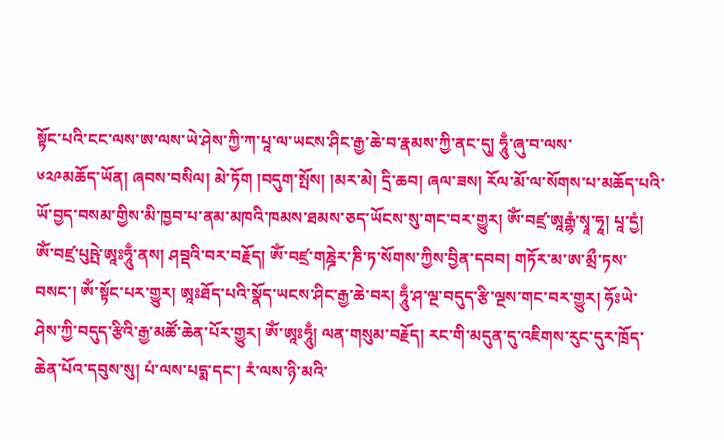སྟོང་པའི་ངང་ལས་ཨ་ལས་ཡེ་ཤེས་ཀྱི་ཀ་པཱ་ལ་ཡངས་ཤིང་རྒྱ་ཆེ་བ་རྣམས་ཀྱི་ནང་དུ། ཧཱུྃ་ཞུ་བ་ལས་
༦༢༩མཆོད་ཡོན། ཞབས་བསིལ། མེ་ཏོག །བདུག་སྤོས། །མར་མེ། དྲི་ཆབ། ཞལ་ཟས། རོལ་མོ་ལ་སོགས་པ་མཆོད་པའི་ཡོ་བྱད་བསམ་གྱིས་མི་ཁྱབ་པ་ནམ་མཁའི་ཁམས་ཐམས་ཅད་ཡོངས་སུ་གང་བར་གྱུར། ༀ་བཛྲ་ཨཱརྒྷཾ་སྭཱ་ཧཱ། པཱ་དྱཾ། ༀ་བཛྲ་པུཥྤེ་ཨཱཿཧཱུྃ་ནས། ཤབྡའི་བར་བརྗོད། ༀ་བཛྲ་གཎྜེར་ཎི་ཏ་སོགས་ཀྱིས་བྱིན་དབབ། གཏོར་མ་ཨ་མྲྀ་ཏས་བསང་། ༀ་སྟོང་པར་གྱུར། ཨཱཿཐོད་པའི་སྣོད་ཡངས་ཤིང་རྒྱ་ཆེ་བར། ཧཱུྃ་ཤ་ལྔ་བདུད་རྩི་ལྔས་གང་བར་གྱུར། ཧོཿཡེ་ཤེས་ཀྱི་བདུད་རྩིའི་རྒྱ་མཚོ་ཆེན་པོར་གྱུར། ༀ་ཨཱཿཧཱུྃ། ལན་གསུམ་བརྗོད། རང་གི་མདུན་དུ་འཇིགས་རུང་དུར་ཁྲོད་ཆེན་པོའ་དབུས་སུ། པཾ་ལས་པདྨ་དང་། རཾ་ལས་ཉི་མའི་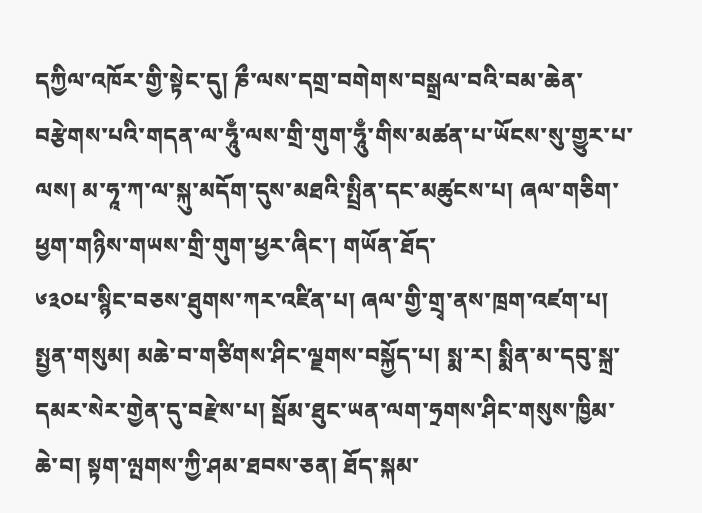དཀྱིལ་འཁོར་གྱི་སྟེང་དུ། ཎྀ་ལས་དགྲ་བགེགས་བསྒྲལ་བའི་བམ་ཆེན་བརྩེགས་པའི་གདན་ལ་ཧཱུྃ་ལས་གྲི་གུག་ཧཱུྃ་གིས་མཚན་པ་ཡོངས་སུ་གྱུར་པ་ལས། མ་ཧཱ་ཀ་ལ་སྐུ་མདོག་དུས་མཐའི་སྤྲིན་དང་མཚུངས་པ། ཞལ་གཅིག་ཕྱག་གཉིས་གཡས་གྲི་གུག་ཕྱར་ཞིང་། གཡོན་ཐོད་
༦༣༠པ་སྙིང་བཅས་ཐུགས་ཀར་འཛིན་པ། ཞལ་གྱི་གྲྭ་ནས་ཁྲག་འཛག་པ། སྤྱན་གསུམ། མཆེ་བ་གཙིགས་ཤིང་ལྗགས་བསྐྱོད་པ། སྨ་ར། སྨིན་མ་དབུ་སྐྲ་དམར་སེར་གྱེན་དུ་བརྫེས་པ། སྦོམ་ཐུང་ཡན་ལག་ཧྲགས་ཤིང་གསུས་ཁྱིམ་ཆེ་བ། སྟག་ལྤགས་ཀྱི་ཤམ་ཐབས་ཅན། ཐོད་སྐམ་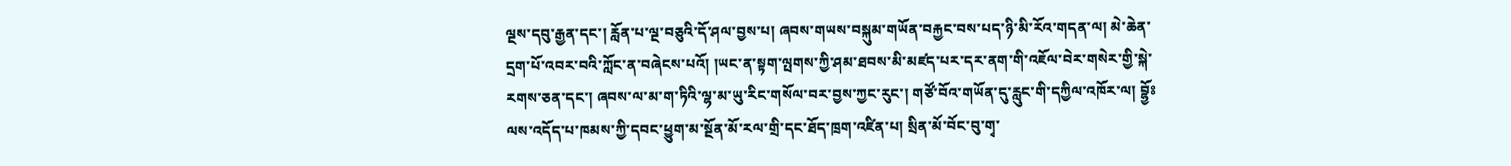ལྔས་དབུ་རྒྱན་དང་། རློན་པ་ལྔ་བཅུའི་དོ་ཤལ་བྱས་པ། ཞབས་གཡས་བསྐུམ་གཡོན་བརྐྱང་བས་པད་ཉི་མི་རོའ་གདན་ལ། མེ་ཆེན་དྲག་པོ་འབར་བའི་ཀློང་ན་བཞེངས་པའོ། །ཡང་ན་སྟག་ལྤགས་ཀྱི་ཤམ་ཐབས་མི་མཛད་པར་དར་ནག་གི་འཇོལ་བེར་གསེར་གྱི་སྐེ་རགས་ཅན་དང་། ཞབས་ལ་མ་ག་ཏིའི་ལྷ་མ་ཡུ་རིང་གསོལ་བར་བྱས་ཀྱང་རུང་། གཙོ་བོའ་གཡོན་དུ་རླུང་གི་དཀྱིལ་འཁོར་ལ། བྷྱོཿལས་འདོད་པ་ཁམས་ཀྱི་དབང་ཕྱུག་མ་སྔོན་མོ་རལ་གྲི་དང་ཐོད་ཁྲག་འཛིན་པ། སྲིན་མོ་བོང་བུ་གྭ་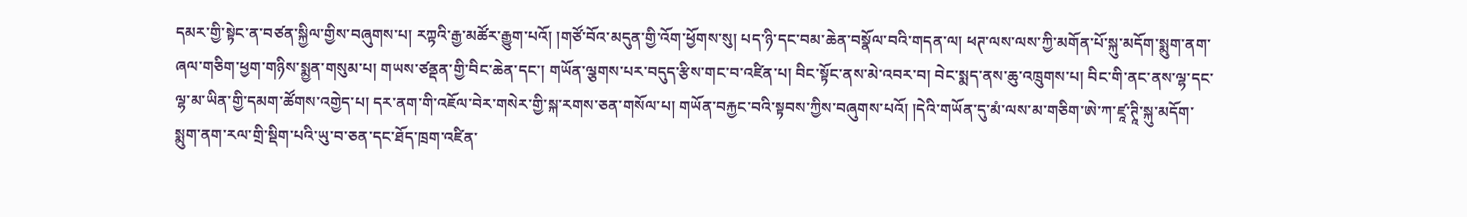དམར་གྱི་སྟེང་ན་བཙན་སྐྱིལ་གྱིས་བཞུགས་པ། རཀྟའི་རྒྱ་མཚོར་རྒྱུག་པའོ། །གཙོ་བོའ་མདུན་གྱི་འོག་ཕྱོགས་སུ། པད་ཉི་དང་བམ་ཆེན་བསྣོལ་བའི་གདན་ལ། ཕཊ་ལས་ལས་ཀྱི་མགོན་པོ་སྐུ་མདོག་སྨུག་ནག་ཞལ་གཅིག་ཕྱག་གཉིས་སྨྱན་གསུམ་པ། གཡས་ཙནྡན་གྱི་བིང་ཆེན་དང་། གཡོན་ལྕགས་པར་བདུད་རྩིས་གང་བ་འཛིན་པ། བིང་སྟོང་ནས་མེ་འབར་བ། བེང་སྨད་ནས་ཆུ་འཁྲུགས་པ། བིང་གི་ནང་ནས་ལྷ་དང་ལྷ་མ་ཡིན་གྱི་དམག་ཚོགས་འགྱེད་པ། དར་ནག་གི་འཇོལ་བེར་གསེར་གྱི་སྐ་རགས་ཅན་གསོལ་པ། གཡོན་བརྐྱང་བའི་སྟབས་ཀྱིས་བཞུགས་པའོ། །དེའི་གཡོན་དུ་མཾ་ལས་མ་གཅིག་ཨེ་ཀ་ཛཱ་ཊཱི་སྐུ་མདོག་སྨུག་ནག་རལ་གྲི་སྡིག་པའི་ཡུ་བ་ཅན་དང་ཐོད་ཁྲག་འཛིན་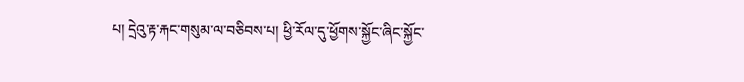པ། དྲེའུ་རྟ་རྐང་གསུམ་ལ་བཅིབས་པ། ཕྱི་རོལ་དུ་ཕྱོགས་སྐྱོང་ཞིང་སྐྱོང་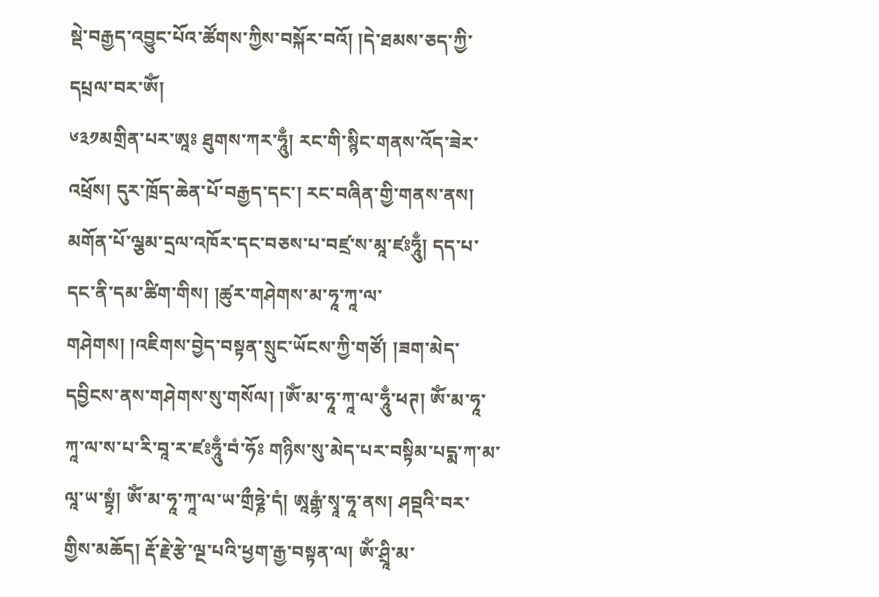སྡེ་བརྒྱད་འབྱུང་པོའ་ཚོགས་ཀྱིས་བསྐོར་བའོ། །དེ་ཐམས་ཅད་ཀྱི་དཔྲལ་བར་ༀ།
༦༣༡མགྲིན་པར་ཨཱཿ ཐུགས་ཀར་ཧཱུྃ། རང་གི་སྙིང་གནས་འོད་ཟེར་འཕྲོས། དུར་ཁྲོད་ཆེན་པོ་བརྒྱད་དང་། རང་བཞིན་གྱི་གནས་ནས། མགོན་པོ་ལྕམ་དྲལ་འཁོར་དང་བཅས་པ་བཛྲ་ས་མཱ་ཛཿཧཱུྃ། དད་པ་དང་ནི་དམ་ཚིག་གིས། །ཚུར་གཤེགས་མ་ཧཱ་ཀཱ་ལ་གཤེགས། །འཇིགས་བྱེད་བསྟན་སྲུང་ཡོངས་ཀྱི་གཙོ། །ཟག་མེད་དབྱིངས་ནས་གཤེགས་སུ་གསོལ། །ༀ་མ་ཧཱ་ཀཱ་ལ་ཧཱུྃ་ཕཊ། ༀ་མ་ཧཱ་ཀཱ་ལ་ས་པ་རི་བཱ་ར་ཛཿཧཱུྃ་བཾ་ཧོཿ གཉིས་སུ་མེད་པར་བསྟིམ་པདྨ་ཀ་མ་ལཱ་ཡ་སྟྭཾ། ༀ་མ་ཧཱ་ཀཱ་ལ་ཡ་གྲྀཧྞེ་དཾ། ཨཱརྒྷཾ་སྭཱ་ཧཱ་ནས། ཤབྡའི་བར་གྱིས་མཆོད། རྡོ་རྗེ་རྩེ་ལྔ་པའི་ཕྱག་རྒྱ་བསྟན་ལ། ༀ་ཤྲཱི་མ་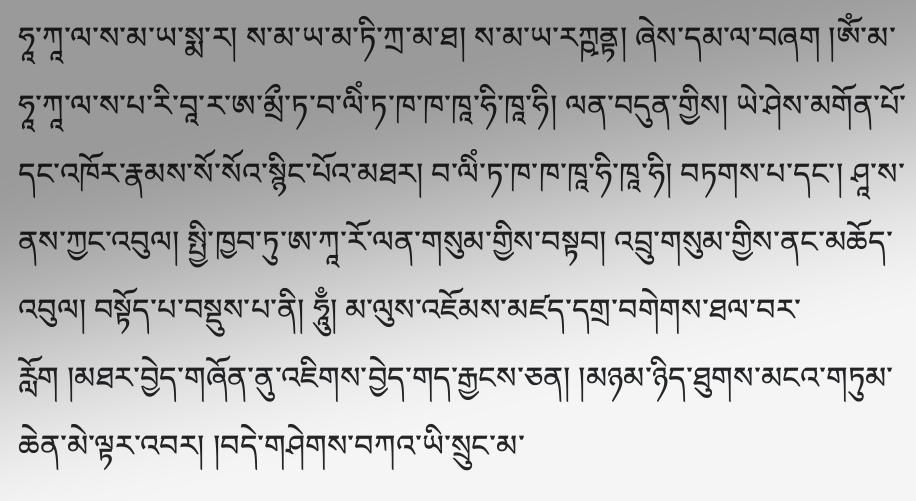ཧཱ་ཀཱ་ལ་ས་མ་ཡ་སྨ་ར། ས་མ་ཡ་མ་ཏི་ཀྲ་མ་ཐ། ས་མ་ཡ་རཀྵནྟ། ཞེས་དམ་ལ་བཞག །ༀ་མ་ཧཱ་ཀཱ་ལ་ས་པ་རི་བཱ་ར་ཨ་མྲྀ་ཏ་བ་ལིཾ་ཏ་ཁ་ཁ་ཁཱ་ཧི་ཁཱ་ཧི། ལན་བདུན་གྱིས། ཡེ་ཤེས་མགོན་པོ་དང་འཁོར་རྣམས་སོ་སོའ་སྙིང་པོའ་མཐར། བ་ལིཾ་ཏ་ཁ་ཁ་ཁཱ་ཧི་ཁཱ་ཧི། བཏགས་པ་དང་། ཤཱ་ས་ནས་ཀྱང་འབུལ། སྤྱི་ཁྱབ་ཏུ་ཨ་ཀཱ་རོ་ལན་གསུམ་གྱིས་བསྟབ། འབྲུ་གསུམ་གྱིས་ནང་མཆོད་འབུལ། བསྟོད་པ་བསྡུས་པ་ནི། ཧཱུྃ། མ་ལུས་འཇོམས་མཛད་དགྲ་བགེགས་ཐལ་བར་རློག །མཐར་བྱེད་གཞོན་ནུ་འཇིགས་བྱེད་གད་རྒྱངས་ཅན། །མཉམ་ཉིད་ཐུགས་མངའ་གཏུམ་ཆེན་མེ་ལྟར་འབར། །བདེ་གཤེགས་བཀའ་ཡི་སྲུང་མ་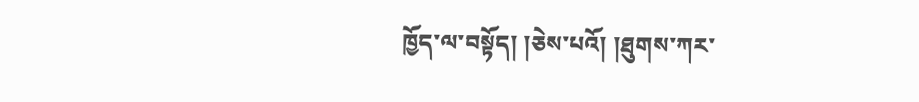ཁྱོད་ལ་བསྟོད། །ཅེས་པའོ། །ཐུགས་ཀར་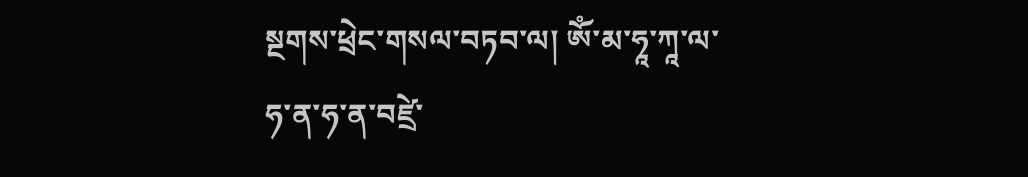སྔགས་ཕྲེང་གསལ་བཏབ་ལ། ༀ་མ་ཧཱ་ཀཱ་ལ་ཧ་ན་ཧ་ན་བཛྲེ་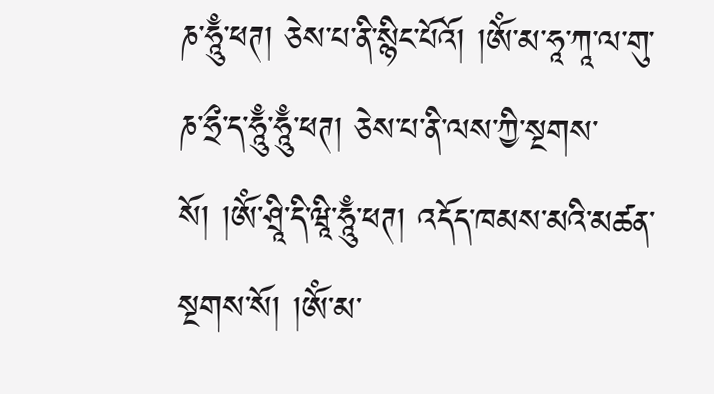ཎ་ཧཱུྃ་ཕཊ། ཅེས་པ་ནི་སྙིང་པོའོ། །ༀ་མ་ཧཱ་ཀཱ་ལ་གུ་ཎ་ཧྲྀ་ད་ཧཱུྃ་ཧཱུྃ་ཕཊ། ཅེས་པ་ནི་ལས་ཀྱི་སྔགས་སོ། །ༀ་ཤྲཱི་དི་ཝཱི་ཧཱུྃ་ཕཊ། འདོད་ཁམས་མའི་མཚན་སྔགས་སོ། །ༀ་མ་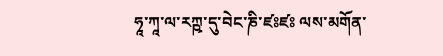ཧཱ་ཀཱ་ལ་རཀྵ་དུ་བེང་ཎི་ཛཿཛཿ ལས་མགོན་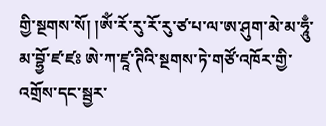གྱི་སྔགས་སོ། །ༀ་རོ་རུ་རོ་རུ་ཙ་པ་ལ་ཨ་ཤུག་མེ་མ་ཧཱུྃ་མ་བྷྱོ་ཛ་ཛཿ ཨེ་ཀ་ཛཱ་ཊིའི་སྔགས་ཏེ་གཙོ་འཁོར་གྱི་འགྲོས་དང་སྦྱར་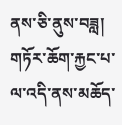ནས་ཅི་ནུས་བཟླ། གཏོར་ཆོག་རྐྱང་པ་ལ་འདི་ནས་མཆོད་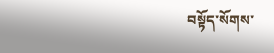བསྟོད་སོགས་